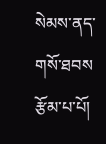སེམས་ནད་གསོ་ཐབས
རྩོམ་པ་པོ།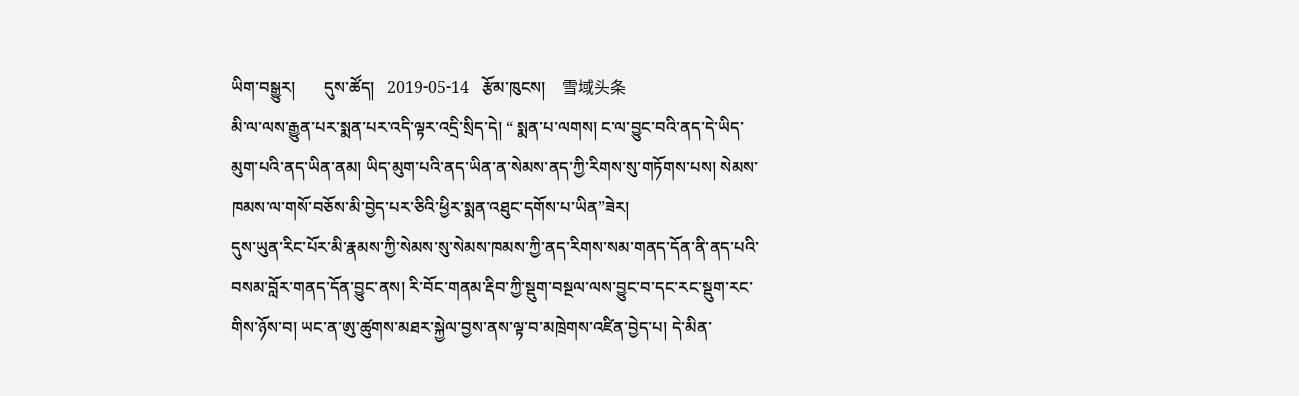ཡིག་བསྒྱུར།       དུས་ཚོད།   2019-05-14   རྩོམ་ཁུངས།    雪域头条
མི་ལ་ལས་རྒྱུན་པར་སྨན་པར་འདི་ལྟར་འདྲི་སྲིད་དེ། “ སྨན་པ་ལགས། ང་ལ་བྱུང་བའི་ནད་དེ་ཡིད་མུག་པའི་ནད་ཡིན་ནམ། ཡིད་མུག་པའི་ནད་ཡིན་ན་སེམས་ནད་ཀྱི་རིགས་སུ་གཏོགས་པས། སེམས་ཁམས་ལ་གསོ་བཅོས་མི་བྱེད་པར་ཅིའི་ཕྱིར་སྨན་འཐུང་དགོས་པ་ཡིན”ཟེར།
དུས་ཡུན་རིང་པོར་མི་རྣམས་ཀྱི་སེམས་སུ་སེམས་ཁམས་ཀྱི་ནད་རིགས་སམ་གནད་དོན་ནི་ནད་པའི་བསམ་བློར་གནད་དོན་བྱུང་ནས། རི་བོང་གནམ་རྡིབ་ཀྱི་སྡུག་བསྔལ་ལས་བྱུང་བ་དང་རང་སྡུག་རང་གིས་ཉོས་བ། ཡང་ན་ཨུ་ཚུགས་མཐར་སྐྱེལ་བྱས་ནས་ལྟ་བ་མཁྲེགས་འཛིན་བྱེད་པ། དེ་མིན་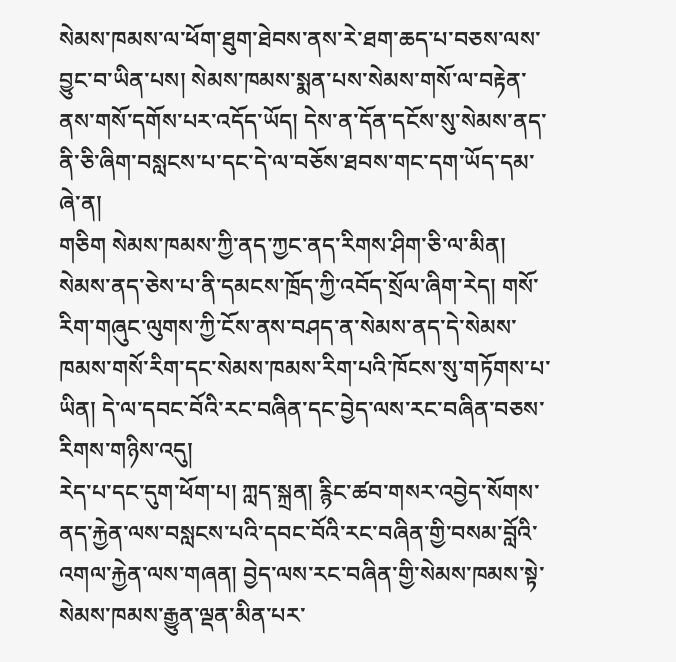སེམས་ཁམས་ལ་ཕོག་ཐུག་ཐེབས་ནས་རེ་ཐག་ཆད་པ་བཅས་ལས་བྱུང་བ་ཡིན་པས། སེམས་ཁམས་སྨན་པས་སེམས་གསོ་ལ་བརྟེན་ནས་གསོ་དགོས་པར་འདོད་ཡོད། དེས་ན་དོན་དངོས་སུ་སེམས་ནད་ནི་ཅི་ཞིག་བསླངས་པ་དང་དེ་ལ་བཅོས་ཐབས་གང་དག་ཡོད་དམ་ཞེ་ན།
གཅིག སེམས་ཁམས་ཀྱི་ནད་ཀྱང་ནད་རིགས་ཤིག་ཅི་ལ་མིན།
སེམས་ནད་ཅེས་པ་ནི་དམངས་ཁྲོད་ཀྱི་འབོད་སྲོལ་ཞིག་རེད། གསོ་རིག་གཞུང་ལུགས་ཀྱི་ངོས་ནས་བཤད་ན་སེམས་ནད་དེ་སེམས་ཁམས་གསོ་རིག་དང་སེམས་ཁམས་རིག་པའི་ཁོངས་སུ་གཏོགས་པ་ཡིན། དེ་ལ་དབང་བོའི་རང་བཞིན་དང་བྱེད་ལས་རང་བཞིན་བཅས་རིགས་གཉིས་འདུ།
རེད་པ་དང་དུག་ཕོག་པ། ཀླད་སྐྲན། རྙིང་ཚབ་གསར་འབྱེད་སོགས་ནད་རྐྱེན་ལས་བསླངས་པའི་དབང་བོའི་རང་བཞིན་གྱི་བསམ་བློའི་འགལ་རྐྱེན་ལས་གཞན། བྱེད་ལས་རང་བཞིན་གྱི་སེམས་ཁམས་སྟེ་སེམས་ཁམས་རྒྱུན་ལྡན་མིན་པར་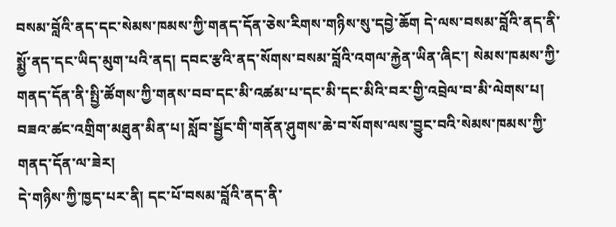བསམ་བློའི་ནད་དང་སེམས་ཁམས་ཀྱི་གནད་དོན་ཅེས་རིགས་གཉིས་སུ་དབྱེ་ཆོག དེ་ལས་བསམ་བློའི་ནད་ནི་སྨྱོ་ནད་དང་ཡིད་མུག་པའི་ནད། དབང་རྩའི་ནད་སོགས་བསམ་བློའི་འགལ་རྐྱེན་ཡིན་ཞིང་། སེམས་ཁམས་ཀྱི་གནད་དོན་ནི་སྤྱི་ཚོགས་ཀྱི་གནས་བབ་དང་མི་འཚམ་པ་དང་མི་དང་མིའི་བར་གྱི་འབྲེལ་བ་མི་ལེགས་པ།  བཟའ་ཚང་འགྲིག་མཐུན་མིན་པ། སློབ་སྦྱོང་གི་གནོན་ཤུགས་ཆེ་བ་སོགས་ལས་བྱུང་བའི་སེམས་ཁམས་ཀྱི་གནད་དོན་ལ་ཟེར།
དེ་གཉིས་ཀྱི་ཁྱད་པར་ནི། དང་པོ་བསམ་བློའི་ནད་ནི་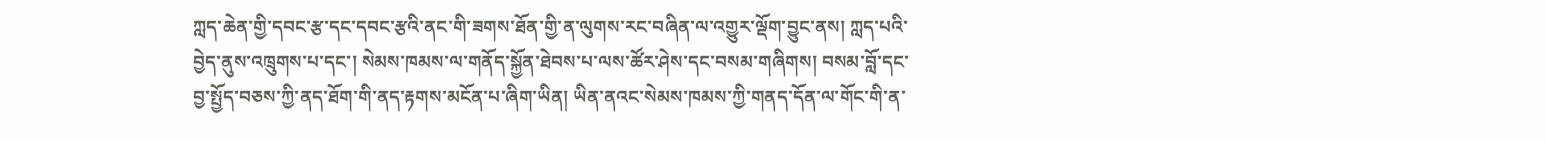ཀླད་ཆེན་གྱི་དབང་རྩ་དང་དབང་རྩའི་ནང་གི་ཟགས་ཐོན་གྱི་ན་ལུགས་རང་བཞིན་ལ་འགྱུར་ལྡོག་བྱུང་ནས། ཀླད་པའི་བྱེད་ནུས་འཁྲུགས་པ་དང་། སེམས་ཁམས་ལ་གནོད་སྐྱོན་ཐེབས་པ་ལས་ཚོར་ཤེས་དང་བསམ་གཞིགས། བསམ་བློ་དང་བྱ་སྤྱོད་བཅས་ཀྱི་ནད་ཐོག་གི་ནད་རྟགས་མངོན་པ་ཞིག་ཡིན། ཡིན་ནའང་སེམས་ཁམས་ཀྱི་གནད་དོན་ལ་གོང་གི་ན་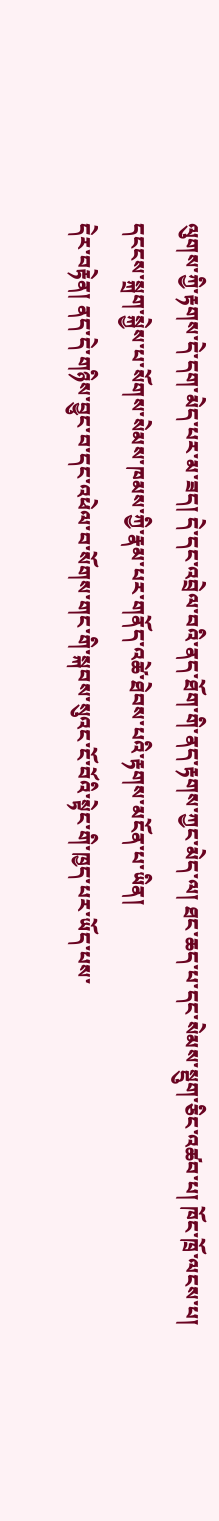ལུགས་ཀྱི་རྟགས་དེ་དག་མེད་པར་མ་ཟད། དེ་དང་འབྲེལ་བའི་ནད་ཐོག་གི་ནད་རྟགས་ཀྱང་མེད་ལ། ཐང་ཆད་པ་དང་སེམས་སྡུག་ཅིང་འཚབ་པ། ཁོང་ཁྲོ་ལངས་པ། དངངས་སྐྲག་སྐྱེས་པ་སོགས་སེམས་ཁམས་ཀྱི་རྣམ་པར་གནོད་འཚེ་ཐེབས་པའི་རྟགས་མངོན་པ་ཡིན།
དེར་བརྟེན། ནད་དེ་གཉིས་བྱུང་བ་དང་འཕེལ་བ་སོགས་གང་གི་སྐབས་སུའང་ངོ་བོའི་སྟེང་གི་ཁྱད་པར་ཡོད་པས་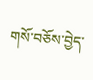གསོ་བཅོས་བྱེད་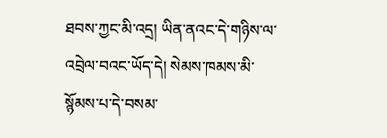ཐབས་ཀྱང་མི་འདྲ། ཡིན་ནའང་དེ་གཉིས་ལ་འབྲེལ་བའང་ཡོད་དེ། སེམས་ཁམས་མི་སྙོམས་པ་དེ་བསམ་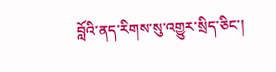བློའི་ནད་རིགས་སུ་འགྱུར་སྲིད་ཅིང་།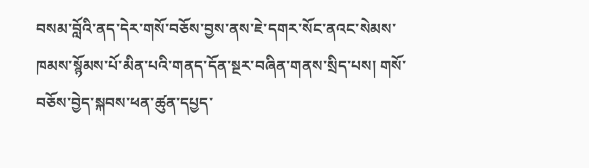བསམ་བློའི་ནད་དེར་གསོ་བཅོས་བྱས་ནས་ཇེ་དགར་སོང་ནའང་སེམས་ཁམས་སྙོམས་པོ་མིན་པའི་གནད་དོན་སྔར་བཞིན་གནས་སྲིད་པས། གསོ་བཅོས་བྱེད་སྐབས་ཕན་ཚུན་དཔྱད་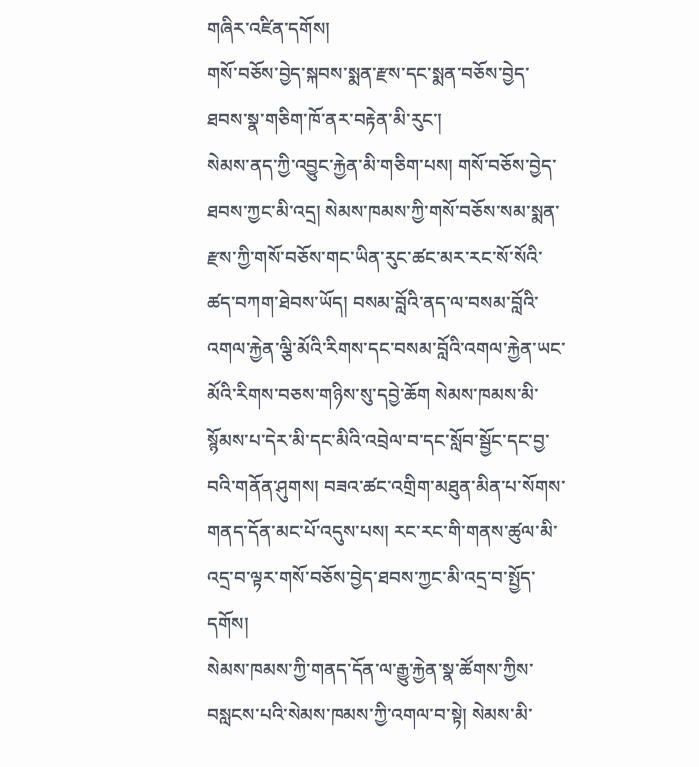གཞིར་འཛིན་དགོས།
གསོ་བཅོས་བྱེད་སྐབས་སྨན་རྫས་དང་སྨན་བཅོས་བྱེད་ཐབས་སྣ་གཅིག་ཁོ་ནར་བརྟེན་མི་རུང་།
སེམས་ནད་ཀྱི་འབྱུང་རྐྱེན་མི་གཅིག་པས། གསོ་བཅོས་བྱེད་ཐབས་ཀྱང་མི་འདྲ། སེམས་ཁམས་ཀྱི་གསོ་བཅོས་སམ་སྨན་རྫས་ཀྱི་གསོ་བཅོས་གང་ཡིན་རུང་ཚང་མར་རང་སོ་སོའི་ཚད་བཀག་ཐེབས་ཡོད། བསམ་བློའི་ནད་ལ་བསམ་བློའི་འགལ་རྐྱེན་ལྕི་མོའི་རིགས་དང་བསམ་བློའི་འགལ་རྐྱེན་ཡང་མོའི་རིགས་བཅས་གཉིས་སུ་དབྱེ་ཆོག སེམས་ཁམས་མི་སྙོམས་པ་དེར་མི་དང་མིའི་འབྲེལ་བ་དང་སློབ་སྦྱོང་དང་བྱ་བའི་གནོན་ཤུགས། བཟའ་ཚང་འགྲིག་མཐུན་མིན་པ་སོགས་གནད་དོན་མང་པོ་འདུས་པས། རང་རང་གི་གནས་ཚུལ་མི་འདྲ་བ་ལྟར་གསོ་བཅོས་བྱེད་ཐབས་ཀྱང་མི་འདྲ་བ་སྤྱོད་དགོས།
སེམས་ཁམས་ཀྱི་གནད་དོན་ལ་རྒྱུ་རྐྱེན་སྣ་ཚོགས་ཀྱིས་བསླངས་པའི་སེམས་ཁམས་ཀྱི་འགལ་བ་སྟེ། སེམས་མི་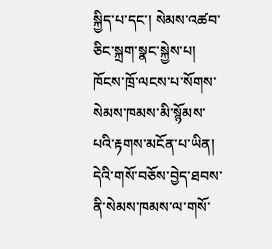སྐྱིད་པ་དང་། སེམས་འཚབ་ཅིང་སྐྲག་སྣང་སྐྱེས་པ། ཁོངས་ཁྲོ་ལངས་པ་སོགས་སེམས་ཁམས་མི་སྙོམས་པའི་རྟགས་མངོན་པ་ཡིན། དེའི་གསོ་བཅོས་བྱེད་ཐབས་ནི་སེམས་ཁམས་ལ་གསོ་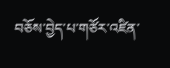བཅོས་བྱེད་པ་གཙོར་འཛིན་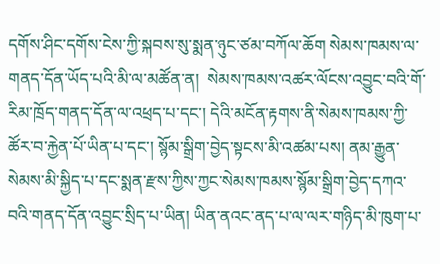དགོས་ཤིང་དགོས་ངེས་ཀྱི་སྐབས་སུ་སྨན་ཉུང་ཙམ་བཀོལ་ཆོག སེམས་ཁམས་ལ་གནད་དོན་ཡོད་པའི་མི་ལ་མཚོན་ན།  སེམས་ཁམས་འཚར་ལོངས་འབྱུང་བའི་གོ་རིམ་ཁྲོད་གནད་དོན་ལ་འཕྲད་པ་དང་། དེའི་མངོན་རྟགས་ནི་སེམས་ཁམས་ཀྱི་ཚོར་བ་རྐྱེན་པོ་ཡིན་པ་དང་། སྙོམ་སྒྲིག་བྱེད་སྟངས་མི་འཚམ་པས། ནམ་རྒྱུན་སེམས་མི་སྐྱིད་པ་དང་སྨན་རྫས་ཀྱིས་ཀྱང་སེམས་ཁམས་སྙོམ་སྒྲིག་བྱེད་དཀའ་བའི་གནད་དོན་འབྱུང་སྲིད་པ་ཡིན། ཡིན་ནའང་ནད་པ་ལ་ལར་གཉིད་མི་ཁུག་པ་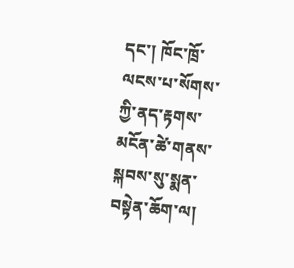དང་། ཁོང་ཁྲོ་ལངས་པ་སོགས་ཀྱི་ནད་རྟགས་མངོན་ཚེ་གནས་སྐབས་སུ་སྨན་བསྟེན་ཆོག་ལ།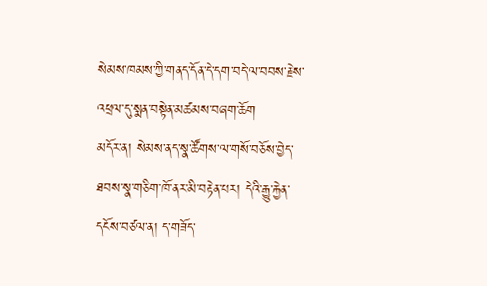སེམས་ཁམས་ཀྱི་གནད་དོན་དེ་དག་བདེ་ལ་བབས་རྗེས་འཕྲལ་དུ་སྨན་བསྟེན་མཚམས་བཞག་ཆོག
མདོར་ན། སེམས་ནད་སྣ་ཚོགས་ལ་གསོ་བཅོས་བྱེད་ཐབས་སྣ་གཅིག་ཁོ་ནར་མི་བརྟེན་པར། དེའི་རྒྱུ་རྐྱེན་དངོས་བཙལ་ན། ད་གཟོད་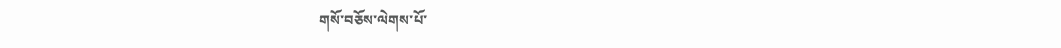གསོ་བཅོས་ལེགས་པོ་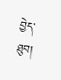བྱེད་ཐུབ།